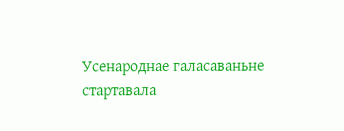Усенароднае галасаваньне стартавала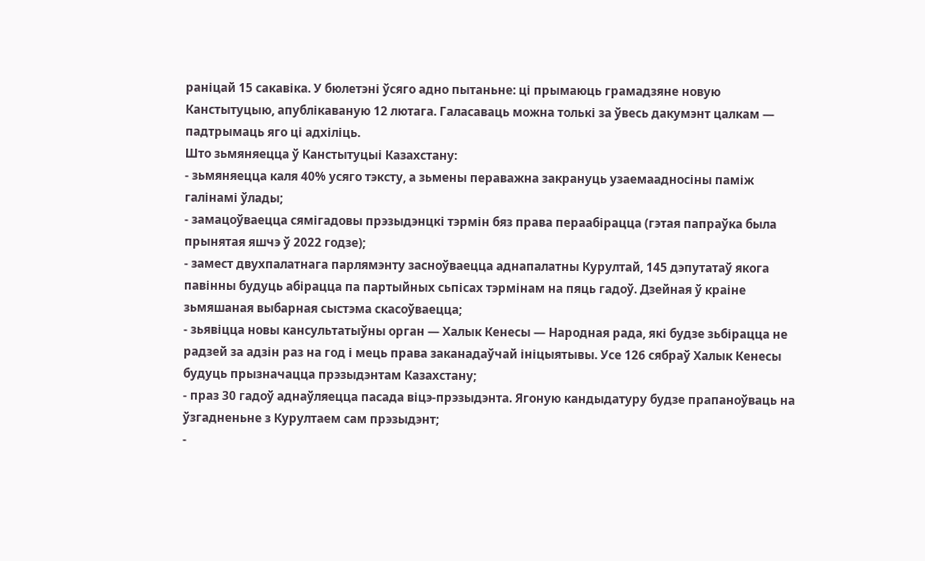раніцай 15 сакавіка. У бюлетэні ўсяго адно пытаньне: ці прымаюць грамадзяне новую Канстытуцыю, апублікаваную 12 лютага. Галасаваць можна толькі за ўвесь дакумэнт цалкам — падтрымаць яго ці адхіліць.
Што зьмяняецца ў Канстытуцыі Казахстану:
- зьмяняецца каля 40% усяго тэксту, а зьмены пераважна закрануць узаемаадносіны паміж галінамі ўлады;
- замацоўваецца сямігадовы прэзыдэнцкі тэрмін бяз права пераабірацца (гэтая папраўка была прынятая яшчэ ў 2022 годзе);
- замест двухпалатнага парлямэнту засноўваецца аднапалатны Курултай, 145 дэпутатаў якога павінны будуць абірацца па партыйных сьпісах тэрмінам на пяць гадоў. Дзейная ў краіне зьмяшаная выбарная сыстэма скасоўваецца;
- зьявіцца новы кансультатыўны орган — Халык Кенесы — Народная рада, які будзе зьбірацца не радзей за адзін раз на год і мець права заканадаўчай ініцыятывы. Усе 126 сябраў Халык Кенесы будуць прызначацца прэзыдэнтам Казахстану;
- праз 30 гадоў аднаўляецца пасада віцэ-прэзыдэнта. Ягоную кандыдатуру будзе прапаноўваць на ўзгадненьне з Курултаем сам прэзыдэнт;
-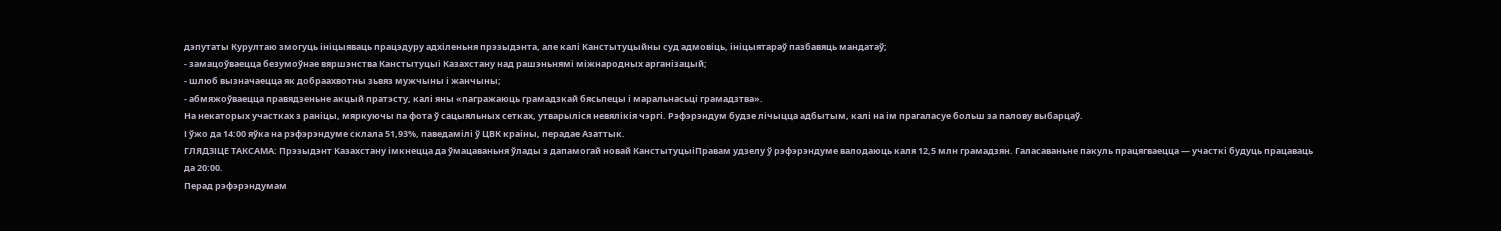дэпутаты Курултаю змогуць ініцыяваць працэдуру адхіленьня прэзыдэнта, але калі Канстытуцыйны суд адмовіць, ініцыятараў пазбавяць мандатаў;
- замацоўваецца безумоўнае вяршэнства Канстытуцыі Казахстану над рашэньнямі міжнародных арганізацый;
- шлюб вызначаецца як добраахвотны зьвяз мужчыны і жанчыны;
- абмяжоўваецца правядзеньне акцый пратэсту, калі яны «пагражаюць грамадзкай бясьпецы і маральнасьці грамадзтва».
На некаторых участках з раніцы, мяркуючы па фота ў сацыяльных сетках, утварыліся невялікія чэргі. Рэфэрэндум будзе лічыцца адбытым, калі на ім прагаласуе больш за палову выбарцаў.
І ўжо да 14:00 яўка на рэфэрэндуме склала 51,93%, паведамілі ў ЦВК краіны, перадае Азаттык.
ГЛЯДЗІЦЕ ТАКСАМА: Прэзыдэнт Казахстану імкнецца да ўмацаваньня ўлады з дапамогай новай КанстытуцыіПравам удзелу ў рэфэрэндуме валодаюць каля 12,5 млн грамадзян. Галасаваньне пакуль працягваецца — участкі будуць працаваць да 20:00.
Перад рэфэрэндумам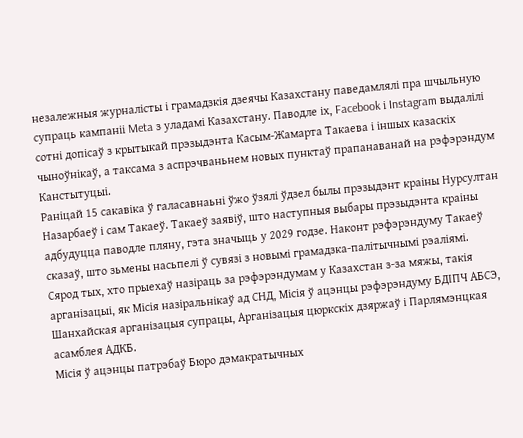незалежныя журналісты і грамадзкія дзеячы Казахстану паведамлялі пра шчыльную супраць кампаніі Meta з уладамі Казахстану. Паводле іх, Facebook і Instagram выдалілі сотні допісаў з крытыкай прэзыдэнта Касым-Жамарта Такаева і іншых казаскіх чыноўнікаў, а таксама з аспрэчваньнем новых пунктаў прапанаванай на рэфэрэндум Канстытуцыі.
Раніцай 15 сакавіка ў галасавнаьні ўжо ўзялі ўдзел былы прэзыдэнт краіны Нурсултан Назарбаеў і сам Такаеў. Такаеў заявіў, што наступныя выбары прэзыдэнта краіны адбудуцца паводле пляну, гэта значыць у 2029 годзе. Наконт рэфэрэндуму Такаеў сказаў, што зьмены насьпелі ў сувязі з новымі грамадзка-палітычнымі рэаліямі.
Сярод тых, хто прыехаў назіраць за рэфэрэндумам у Казахстан з-за мяжы, такія арганізацыі, як Місія назіральнікаў ад СНД, Місія ў ацэнцы рэфэрэндуму БДІПЧ АБСЭ, Шанхайская арганізацыя супрацы, Арганізацыя цюркскіх дзяржаў і Парлямэнцкая асамблея АДКБ.
Місія ў ацэнцы патрэбаў Бюро дэмакратычных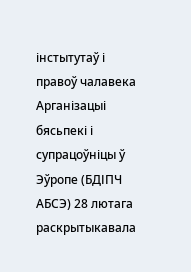інстытутаў і правоў чалавека Арганізацыі бясьпекі і супрацоўніцы ў Эўропе (БДІПЧ АБСЭ) 28 лютага раскрытыкавала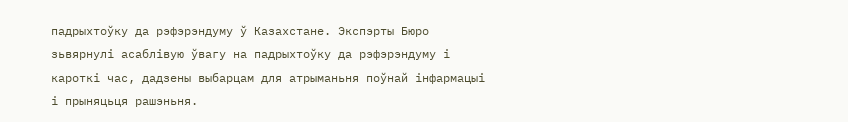падрыхтоўку да рэфэрэндуму ў Казахстане. Экспэрты Бюро зьвярнулі асаблівую ўвагу на падрыхтоўку да рэфэрэндуму і кароткі час, дадзены выбарцам для атрыманьня поўнай інфармацыі і прыняцьця рашэньня.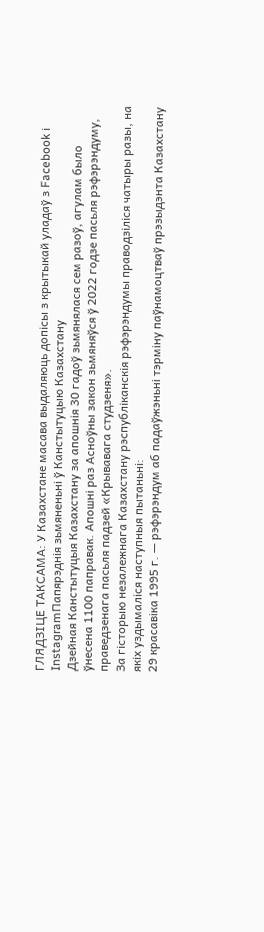ГЛЯДЗІЦЕ ТАКСАМА: У Казахстане масава выдаляюць допісы з крытыкай уладаў з Facebook і InstagramПапярэднія зьмяненьні ў Канстытуцыю Казахстану
Дзейная Канстытуцыя Казахстану за апошнія 30 гадоў зьмянялася сем разоў, агулам было ўнесена 1100 паправак. Апошні раз Асноўны закон зьмяняўся ў 2022 годзе пасьля рэфэрэндуму, праведзенага пасьля падзей «Крывавага студзеня».
За гісторыю незалежнага Казахстану рэспубліканскія рэфэрэндумы праводзіліся чатыры разы, на якіх уздымаліся наступныя пытаньні:
29 красавіка 1995 г. — рэфэрэндум аб падаўжэньні тэрміну паўнамоцтваў прэзыдэнта Казахстану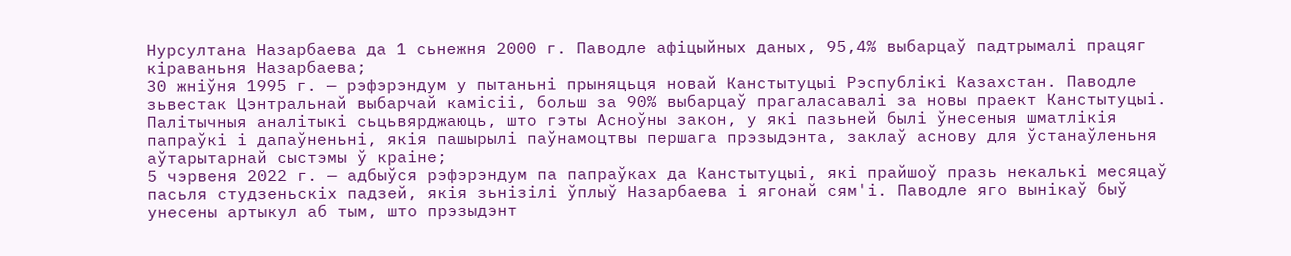Нурсултана Назарбаева да 1 сьнежня 2000 г. Паводле афіцыйных даных, 95,4% выбарцаў падтрымалі працяг кіраваньня Назарбаева;
30 жніўня 1995 г. — рэфэрэндум у пытаньні прыняцьця новай Канстытуцыі Рэспублікі Казахстан. Паводле зьвестак Цэнтральнай выбарчай камісіі, больш за 90% выбарцаў прагаласавалі за новы праект Канстытуцыі. Палітычныя аналітыкі сьцьвярджаюць, што гэты Асноўны закон, у які пазьней былі ўнесеныя шматлікія папраўкі і дапаўненьні, якія пашырылі паўнамоцтвы першага прэзыдэнта, заклаў аснову для ўстанаўленьня аўтарытарнай сыстэмы ў краіне;
5 чэрвеня 2022 г. — адбыўся рэфэрэндум па папраўках да Канстытуцыі, які прайшоў празь некалькі месяцаў пасьля студзеньскіх падзей, якія зьнізілі ўплыў Назарбаева і ягонай сям'і. Паводле яго вынікаў быў унесены артыкул аб тым, што прэзыдэнт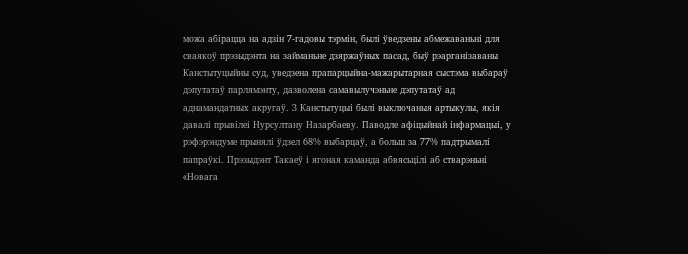можа абірацца на адзін 7-гадовы тэрмін, былі ўведзены абмежаваньні для сваякоў прэзыдэнта на займаньне дзяржаўных пасад, быў рэарганізаваны Канстытуцыйны суд, уведзена прапарцыйна-мажарытарная сыстэма выбараў дэпутатаў парлямэнту, дазволена самавылучэньне дэпутатаў ад аднамандатных акругаў. З Канстытуцыі былі выключаныя артыкулы, якія давалі прывілеі Нурсултану Назарбаеву. Паводле афіцыйнай інфармацыі, у рэфэрэндуме прынялі ўдзел 68% выбарцаў, а больш за 77% падтрымалі папраўкі. Прэзыдэнт Такаеў і ягоная каманда абвясьцілі аб стварэньні «Новага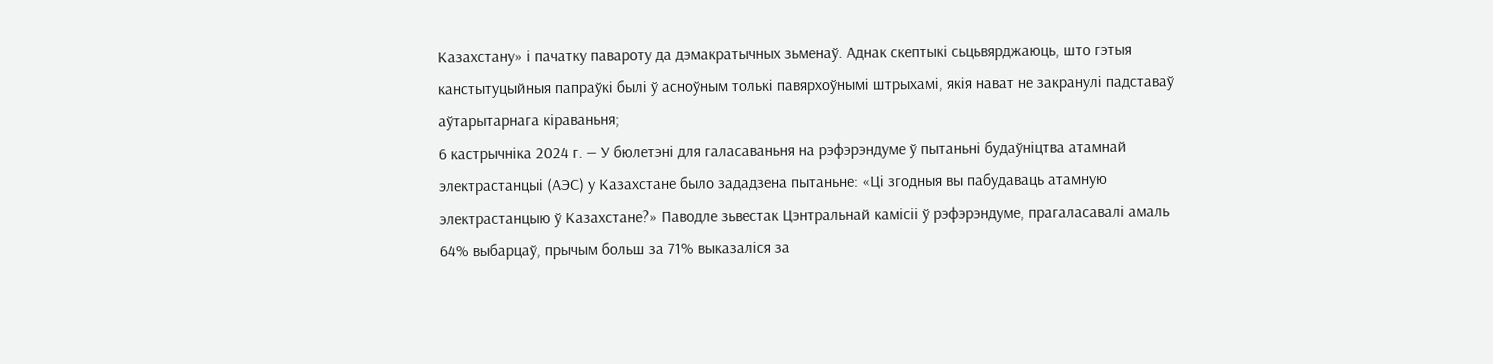Казахстану» і пачатку павароту да дэмакратычных зьменаў. Аднак скептыкі сьцьвярджаюць, што гэтыя канстытуцыйныя папраўкі былі ў асноўным толькі павярхоўнымі штрыхамі, якія нават не закранулі падставаў аўтарытарнага кіраваньня;
6 кастрычніка 2024 г. — У бюлетэні для галасаваньня на рэфэрэндуме ў пытаньні будаўніцтва атамнай электрастанцыі (АЭС) у Казахстане было зададзена пытаньне: «Ці згодныя вы пабудаваць атамную электрастанцыю ў Казахстане?» Паводле зьвестак Цэнтральнай камісіі ў рэфэрэндуме, прагаласавалі амаль 64% выбарцаў, прычым больш за 71% выказаліся за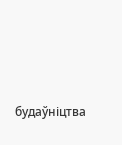будаўніцтва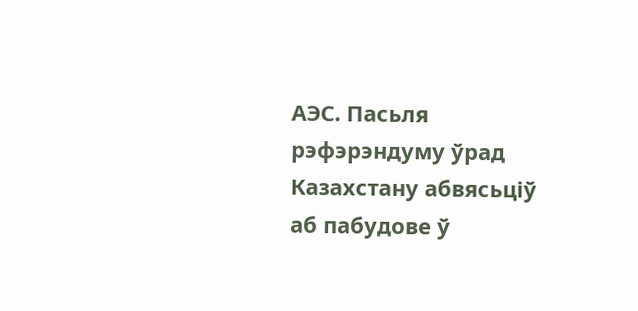АЭС. Пасьля рэфэрэндуму ўрад Казахстану абвясьціў аб пабудове ў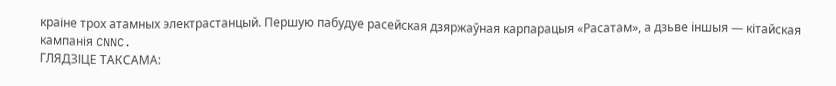краіне трох атамных электрастанцый. Першую пабудуе расейская дзяржаўная карпарацыя «Расатам», а дзьве іншыя — кітайская кампанія CNNC.
ГЛЯДЗІЦЕ ТАКСАМА: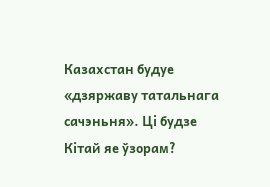Казахстан будуе «дзяржаву татальнага сачэньня». Ці будзе Кітай яе ўзорам?